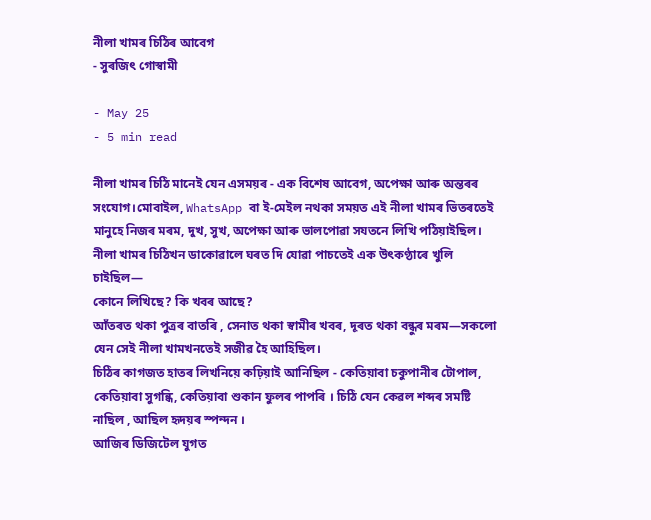নীলা খামৰ চিঠিৰ আবেগ
- সুৰজিৎ গোস্বামী

- May 25
- 5 min read

নীলা খামৰ চিঠি মানেই যেন এসময়ৰ - এক বিশেষ আবেগ, অপেক্ষা আৰু অন্তৰৰ সংযোগ।মোবাইল, WhatsApp বা ই-মেইল নথকা সময়ত এই নীলা খামৰ ভিতৰতেই মানুহে নিজৰ মৰম, দুখ, সুখ, অপেক্ষা আৰু ভালপোৱা সযতনে লিখি পঠিয়াইছিল।
নীলা খামৰ চিঠিখন ডাকোৱালে ঘৰত দি যোৱা পাচতেই এক উৎকণ্ঠাৰে খুলি চাইছিল—
কোনে লিখিছে? কি খবৰ আছে?
আঁতৰত থকা পুত্ৰৰ বাতৰি , সেনাত থকা স্বামীৰ খবৰ, দূৰত থকা বন্ধুৰ মৰম—সকলো যেন সেই নীলা খামখনতেই সজীৱ হৈ আহিছিল।
চিঠিৰ কাগজত হাতৰ লিখনিয়ে কঢ়িয়াই আনিছিল - কেতিয়াবা চকুপানীৰ টোপাল, কেতিয়াবা সুগন্ধি, কেতিয়াবা শুকান ফুলৰ পাপৰি । চিঠি যেন কেৱল শব্দৰ সমষ্টি নাছিল , আছিল হৃদয়ৰ স্পন্দন ।
আজিৰ ডিজিটেল যুগত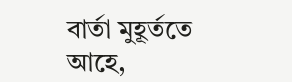বাৰ্তা মুহূৰ্ততে আহে,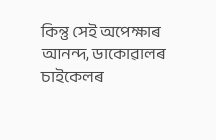কিন্তু সেই অপেক্ষাৰ আনন্দ, ডাকোৱালৰ চাইকেলৰ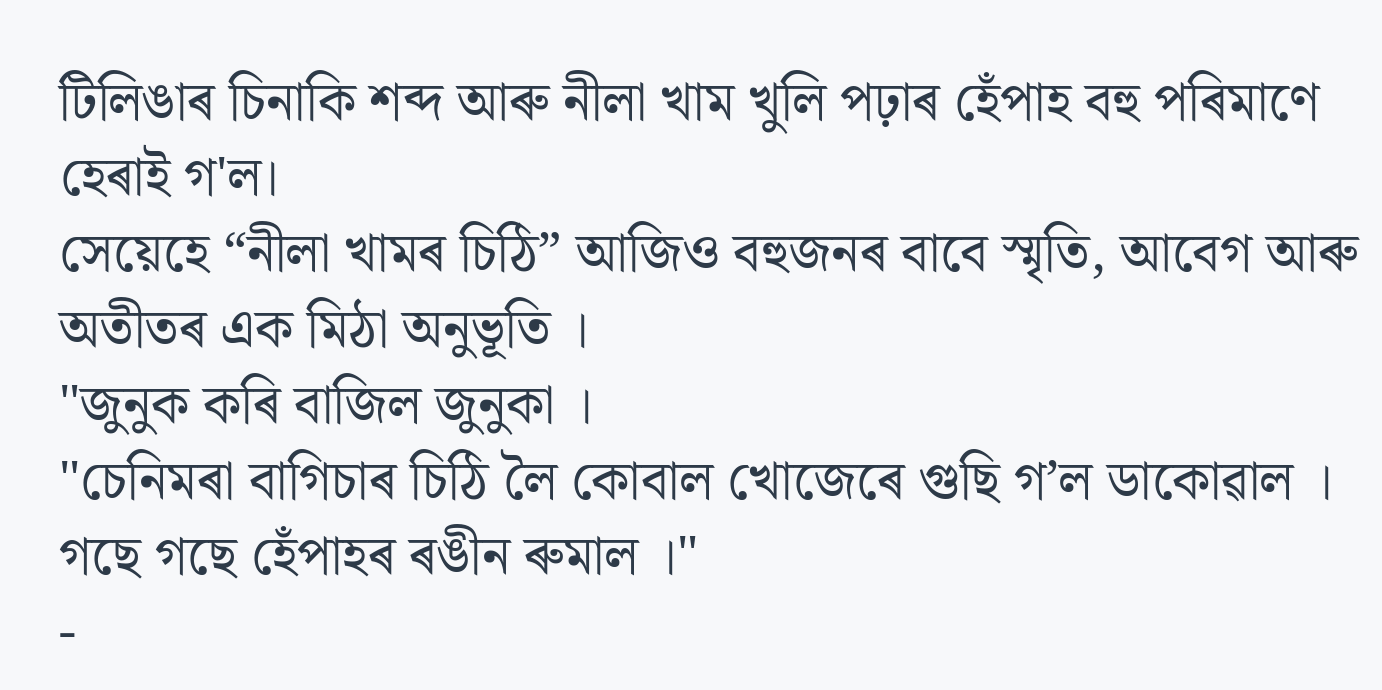টিলিঙাৰ চিনাকি শব্দ আৰু নীলা খাম খুলি পঢ়াৰ হেঁপাহ বহু পৰিমাণে হেৰাই গ'ল।
সেয়েহে “নীলা খামৰ চিঠি” আজিও বহুজনৰ বাবে স্মৃতি, আবেগ আৰু অতীতৰ এক মিঠা অনুভূতি ।
"জুনুক কৰি বাজিল জুনুকা ।
"চেনিমৰা বাগিচাৰ চিঠি লৈ কোবাল খোজেৰে গুছি গ’ল ডাকোৱাল ।
গছে গছে হেঁপাহৰ ৰঙীন ৰুমাল ।"
-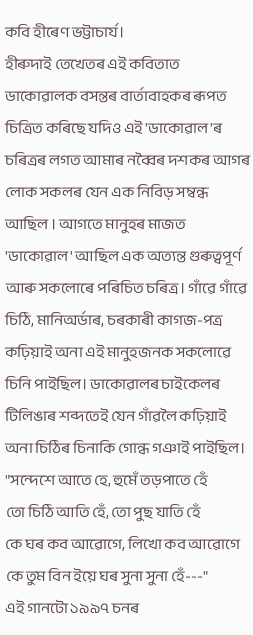কবি হীৰেণ ভট্টাচাৰ্য।
হীৰুদাই তেখেতৰ এই কবিতাত ডাকোৱালক বসন্তৰ বাৰ্তাবাহকৰ ৰূপত চিত্ৰিত কৰিছে যদিও এই 'ডাকোৱাল'ৰ চৰিত্ৰৰ লগত আমাৰ নব্বৈৰ দশকৰ আগৰ লোক সকলৰ যেন এক নিবিড় সম্বন্ধ আছিল । আগতে মানুহৰ মাজত 'ডাকোৱাল' আছিল এক অত্যন্ত গুৰুত্বপূৰ্ণ আৰু সকলোৰে পৰিচিত চৰিত্ৰ। গাঁৱে গাঁৱে চিঠি, মানিঅৰ্ডাৰ, চৰকাৰী কাগজ-পত্ৰ কঢ়িয়াই অনা এই মানুহজনক সকলোৱে চিনি পাইছিল। ডাকোৱালৰ চাইকেলৰ টিলিঙাৰ শব্দতেই যেন গাঁৱলৈ কঢ়িয়াই অনা চিঠিৰ চিনাকি গোন্ধ গঞাই পাইছিল।
"সন্দেশে আতে হে, হুমেঁ তড়পাতে হেঁ
তো চিঠি আতি হেঁ, তো পুছ যাতি হেঁ
কে ঘৰ কব আৱোগে, লিখো কব আৱোগে
কে তুম বিন ইয়ে ঘৰ সুনা সুনা হেঁ---"
এই গানটো ১৯৯৭ চনৰ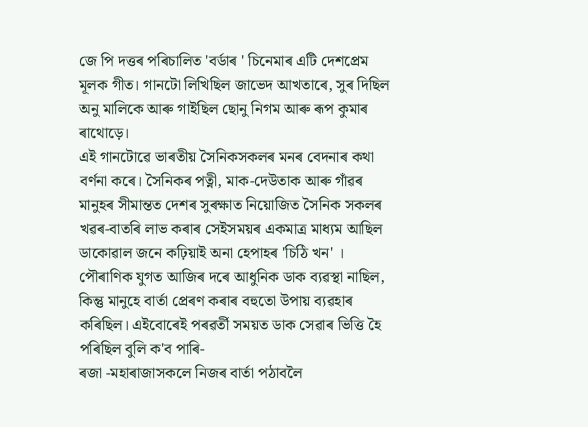জে পি দত্তৰ পৰিচালিত 'বৰ্ডাৰ ' চিনেমাৰ এটি দেশপ্ৰেম মূলক গীত। গানটো লিখিছিল জাভেদ আখতাৰে, সুৰ দিছিল অনু মালিকে আৰু গাইছিল ছোনু নিগম আৰু ৰূপ কুমাৰ ৰাথোড়ে।
এই গানটোৱে ভাৰতীয় সৈনিকসকলৰ মনৰ বেদনাৰ কথা বৰ্ণনা কৰে। সৈনিকৰ পত্নী, মাক-দেউতাক আৰু গাঁৱৰ মানুহৰ সীমান্তত দেশৰ সুৰক্ষাত নিয়োজিত সৈনিক সকলৰ খৱৰ-বাতৰি লাভ কৰাৰ সেইসময়ৰ একমাত্ৰ মাধ্যম আছিল ডাকোৱাল জনে কঢ়িয়াই অনা হেপাহৰ 'চিঠি খন' ।
পৌৰাণিক যুগত আজিৰ দৰে আধুনিক ডাক ব্যৱস্থা নাছিল, কিন্তু মানুহে বাৰ্তা প্ৰেৰণ কৰাৰ বহুতো উপায় ব্যৱহাৰ কৰিছিল। এইবোৰেই পৰৱৰ্তী সময়ত ডাক সেৱাৰ ভিত্তি হৈ পৰিছিল বুলি ক'ব পাৰি-
ৰজা -মহাৰাজাসকলে নিজৰ বাৰ্তা পঠাবলৈ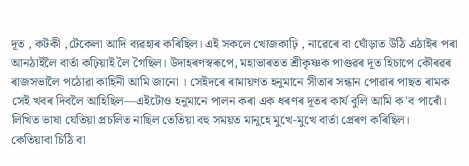দূত , কটকী ,টেকেলা আদি ব্যৱহাৰ কৰিছিল। এই সকলে খোজকাঢ়ি , নাৱেৰে বা ঘোঁড়াত উঠি এঠাইৰ পৰা আনঠাইলৈ বাৰ্তা কঢ়িয়াই লৈ গৈছিল। উদাহৰণস্বৰূপে, মহাভাৰতত শ্ৰীকৃষ্ণক পাণ্ডৱৰ দূত হিচাপে কৌৰৱৰ ৰাজসভালৈ পঠোৱা কাহিনী আমি জানো । সেইদৰে ৰামায়ণত হনুমানে সীতাৰ সন্ধান পোৱাৰ পাছত ৰামক সেই খবৰ দিবলৈ আহিছিল—এইটোও হনুমানে পালন কৰা এক ধৰণৰ দূতৰ কাৰ্য বুলি আমি ক'ব পাৰোঁ। লিখিত ভাষা যেতিয়া প্ৰচলিত নাছিল তেতিয়া বহু সময়ত মানুহে মুখে-মুখে বাৰ্তা প্ৰেৰণ কৰিছিল।
কেতিয়াবা চিঠি বা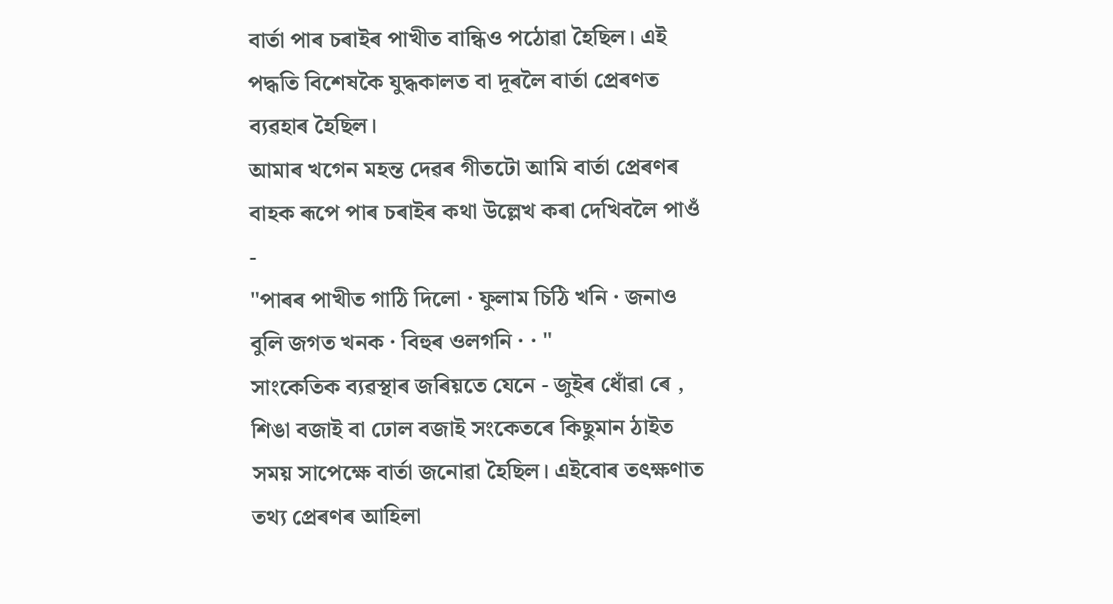বাৰ্তা পাৰ চৰাইৰ পাখীত বান্ধিও পঠোৱা হৈছিল। এই পদ্ধতি বিশেষকৈ যুদ্ধকালত বা দূৰলৈ বাৰ্তা প্ৰেৰণত ব্যৱহাৰ হৈছিল।
আমাৰ খগেন মহন্ত দেৱৰ গীতটো আমি বাৰ্তা প্ৰেৰণৰ বাহক ৰূপে পাৰ চৰাইৰ কথা উল্লেখ কৰা দেখিবলৈ পাওঁ -
"পাৰৰ পাখীত গাঠি দিলো · ফুলাম চিঠি খনি · জনাও বুলি জগত খনক · বিহুৰ ওলগনি · · "
সাংকেতিক ব্যৱস্থাৰ জৰিয়তে যেনে - জুইৰ ধোঁৱা ৰে , শিঙা বজাই বা ঢোল বজাই সংকেতৰে কিছুমান ঠাইত সময় সাপেক্ষে বাৰ্তা জনোৱা হৈছিল। এইবোৰ তৎক্ষণাত তথ্য প্ৰেৰণৰ আহিলা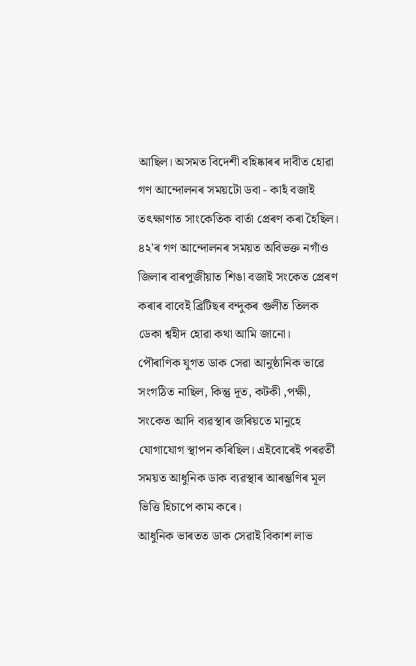আছিল। অসমত বিদেশী বহিষ্কাৰৰ দাবীত হোৱা গণ আন্দোলনৰ সময়টো ডবা - কাহঁ বজাই তৎক্ষাণাত সাংকেতিক বাৰ্তা প্ৰেৰণ কৰা হৈছিল। ৪২'ৰ গণ আন্দোলনৰ সময়ত অবিভক্ত নগাঁও জিলাৰ বাৰপুজীয়াত শিঙা বজাই সংকেত প্ৰেৰণ কৰাৰ বাবেই ব্ৰিটিছৰ বন্দুকৰ গুলীত তিলক ডেকা শ্বহীদ হোৱা কথা আমি জানো।
পৌৰাণিক যুগত ডাক সেৱা আনুষ্ঠানিক ভাৱে সংগঠিত নাছিল, কিন্তু দূত, কটকী ,পক্ষী, সংকেত আদি ব্যৱস্থাৰ জৰিয়তে মানুহে যোগাযোগ স্থাপন কৰিছিল। এইবোৰেই পৰৱৰ্তী সময়ত আধুনিক ডাক ব্যৱস্থাৰ আৰম্ভণিৰ মূল ভিত্তি হিচাপে কাম কৰে।
আধুনিক ভাৰতত ডাক সেৱাই বিকাশ লাভ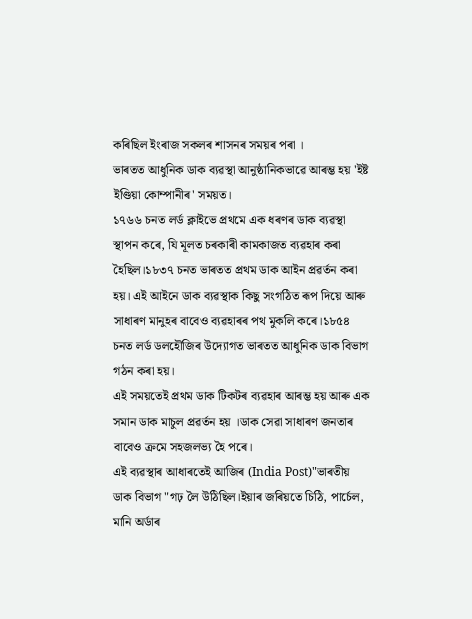কৰিছিল ইংৰাজ সকলৰ শাসনৰ সময়ৰ পৰা ।
ভাৰতত আধুনিক ডাক ব্যৱস্থা আনুষ্ঠানিকভাৱে আৰম্ভ হয় 'ইষ্ট ইণ্ডিয়া কোম্পানীৰ' সময়ত।
১৭৬৬ চনত লর্ড ক্লাইভে প্ৰথমে এক ধৰণৰ ডাক ব্যৱস্থা স্থাপন কৰে, যি মূলত চৰকাৰী কামকাজত ব্যৱহাৰ কৰা হৈছিল।১৮৩৭ চনত ভাৰতত প্ৰথম ডাক আইন প্ৰৱৰ্তন কৰা হয়। এই আইনে ডাক ব্যৱস্থাক কিছু সংগঠিত ৰূপ দিয়ে আৰু সাধাৰণ মানুহৰ বাবেও ব্যৱহাৰৰ পথ মুকলি কৰে।১৮৫৪ চনত লর্ড ডলহৌজিৰ উদ্যোগত ভাৰতত আধুনিক ডাক বিভাগ গঠন কৰা হয়।
এই সময়তেই প্ৰথম ডাক টিকটৰ ব্যৱহাৰ আৰম্ভ হয় আৰু এক সমান ডাক মাচুল প্ৰৱৰ্তন হয় ।ডাক সেৱা সাধাৰণ জনতাৰ বাবেও ক্ৰমে সহজলভ্য হৈ পৰে।
এই ব্যৱস্থাৰ আধাৰতেই আজিৰ (India Post)"ভাৰতীয় ডাক বিভাগ "গঢ় লৈ উঠিছিল।ইয়াৰ জৰিয়তে চিঠি, পাৰ্চেল, মানি অৰ্ডাৰ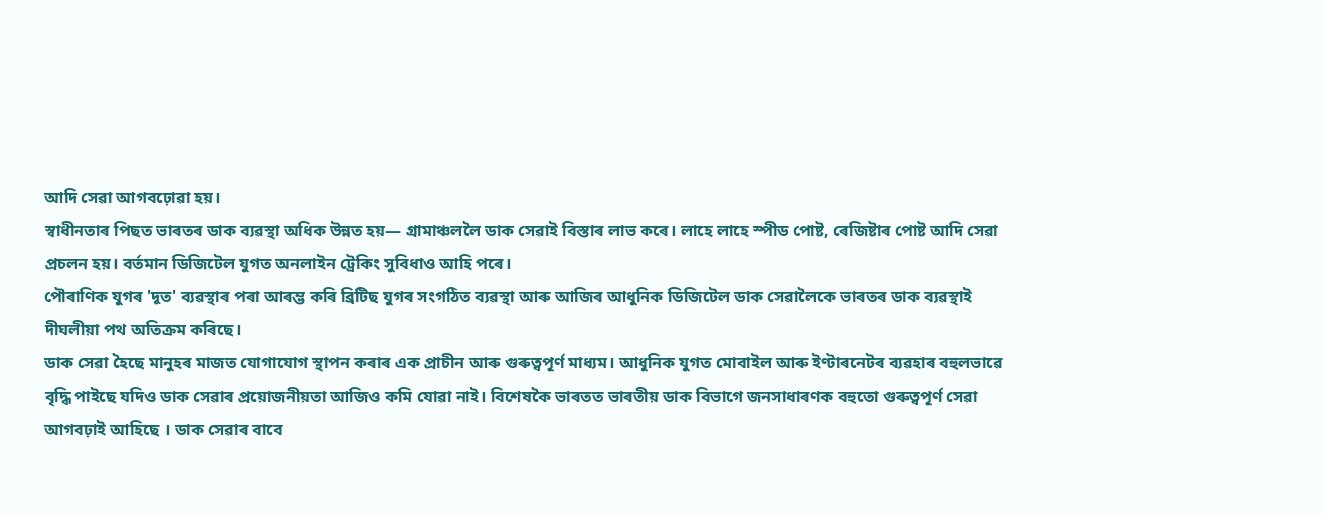আদি সেৱা আগবঢ়োৱা হয়।
স্বাধীনতাৰ পিছত ভাৰতৰ ডাক ব্যৱস্থা অধিক উন্নত হয়— গ্ৰামাঞ্চললৈ ডাক সেৱাই বিস্তাৰ লাভ কৰে। লাহে লাহে স্পীড পোষ্ট, ৰেজিষ্টাৰ পোষ্ট আদি সেৱা প্ৰচলন হয়। বৰ্তমান ডিজিটেল যুগত অনলাইন ট্ৰেকিং সুবিধাও আহি পৰে।
পৌৰাণিক যুগৰ 'দূত' ব্যৱস্থাৰ পৰা আৰম্ভ কৰি ব্ৰিটিছ যুগৰ সংগঠিত ব্যৱস্থা আৰু আজিৰ আধুনিক ডিজিটেল ডাক সেৱালৈকে ভাৰতৰ ডাক ব্যৱস্থাই দীঘলীয়া পথ অতিক্ৰম কৰিছে।
ডাক সেৱা হৈছে মানুহৰ মাজত যোগাযোগ স্থাপন কৰাৰ এক প্ৰাচীন আৰু গুৰুত্বপূর্ণ মাধ্যম। আধুনিক যুগত মোবাইল আৰু ইণ্টাৰনেটৰ ব্যৱহাৰ বহুলভাৱে বৃদ্ধি পাইছে যদিও ডাক সেৱাৰ প্ৰয়োজনীয়তা আজিও কমি যোৱা নাই। বিশেষকৈ ভাৰতত ভাৰতীয় ডাক বিভাগে জনসাধাৰণক বহুতো গুৰুত্বপূর্ণ সেৱা আগবঢ়াই আহিছে । ডাক সেৱাৰ বাবে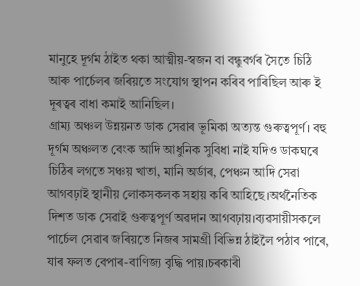মানুহে দূৰ্গম ঠাইত থকা আত্মীয়-স্বজন বা বন্ধুবৰ্গৰ সৈতে চিঠি আৰু পাৰ্চেলৰ জৰিয়তে সংযোগ স্থাপন কৰিব পাৰিছিল আৰু ই দূৰত্বৰ বাধা কমাই আনিছিল।
গ্ৰাম্য অঞ্চল উন্নয়নত ডাক সেৱাৰ ভূমিকা অত্যন্ত গুৰুত্বপূর্ণ। বহু দূৰ্গম অঞ্চলত বেংক আদি আধুনিক সুবিধা নাই যদিও ডাকঘৰে চিঠিৰ লগতে সঞ্চয় খাতা, মানি অৰ্ডাৰ, পেঞ্চন আদি সেৱা আগবঢ়াই স্থানীয় লোকসকলক সহায় কৰি আহিছে।অৰ্থনৈতিক দিশত ডাক সেৱাই গুৰুত্বপূর্ণ অৱদান আগবঢ়ায়।ব্যৱসায়ীসকলে পাৰ্চেল সেৱাৰ জৰিয়তে নিজৰ সামগ্ৰী বিভিন্ন ঠাইলৈ পঠাব পাৰে, যাৰ ফলত বেপাৰ-বাণিজ্য বৃদ্ধি পায়।চৰকাৰী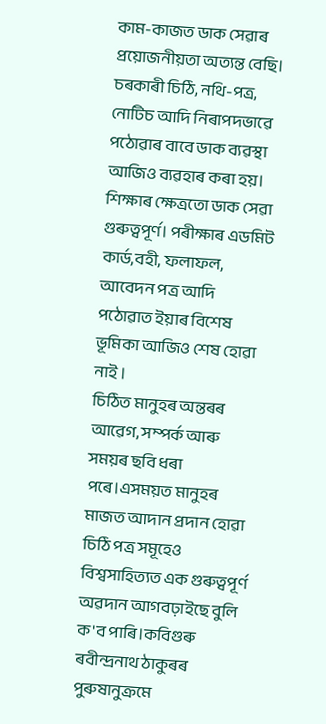কাম-কাজত ডাক সেৱাৰ প্ৰয়োজনীয়তা অত্যন্ত বেছি। চৰকাৰী চিঠি, নথি-পত্ৰ, নোটিচ আদি নিৰাপদভাৱে পঠোৱাৰ বাবে ডাক ব্যৱস্থা আজিও ব্যৱহাৰ কৰা হয়।
শিক্ষাৰ ক্ষেত্ৰতো ডাক সেৱা গুৰুত্বপূর্ণ। পৰীক্ষাৰ এডমিট কাৰ্ড,বহী, ফলাফল, আবেদন পত্ৰ আদি পঠোৱাত ইয়াৰ বিশেষ ভূমিকা আজিও শেষ হোৱা নাই ।
চিঠিত মানুহৰ অন্তৰৰ আৱেগ, সম্পৰ্ক আৰু সময়ৰ ছবি ধৰা পৰে।এসময়ত মানুহৰ মাজত আদান প্ৰদান হোৱা চিঠি পত্ৰ সমূহেও বিশ্বসাহিত্যত এক গুৰুত্বপূৰ্ণ অৱদান আগবঢ়াইছে বুলি ক'ব পাৰি।কবিগুৰু ৰবীন্দ্ৰনাথ ঠাকুৰৰ পুৰুষানুক্ৰমে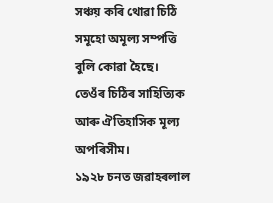সঞ্চয় কৰি থোৱা চিঠি সমূহো অমূল্য সম্পত্তি বুলি কোৱা হৈছে। তেওঁৰ চিঠিৰ সাহিত্যিক আৰু ঐতিহাসিক মূল্য অপৰিসীম।
১৯২৮ চনত জৱাহৰলাল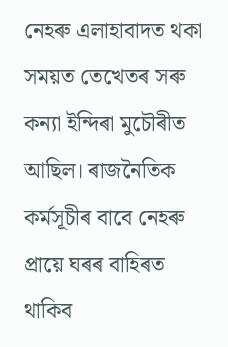নেহৰু এলাহাবাদত থকা সময়ত তেখেতৰ সৰু কন্যা ইন্দিৰা মুচৌৰীত আছিল। ৰাজনৈতিক কৰ্মসূচীৰ বাবে নেহৰু প্ৰায়ে ঘৰৰ বাহিৰত থাকিব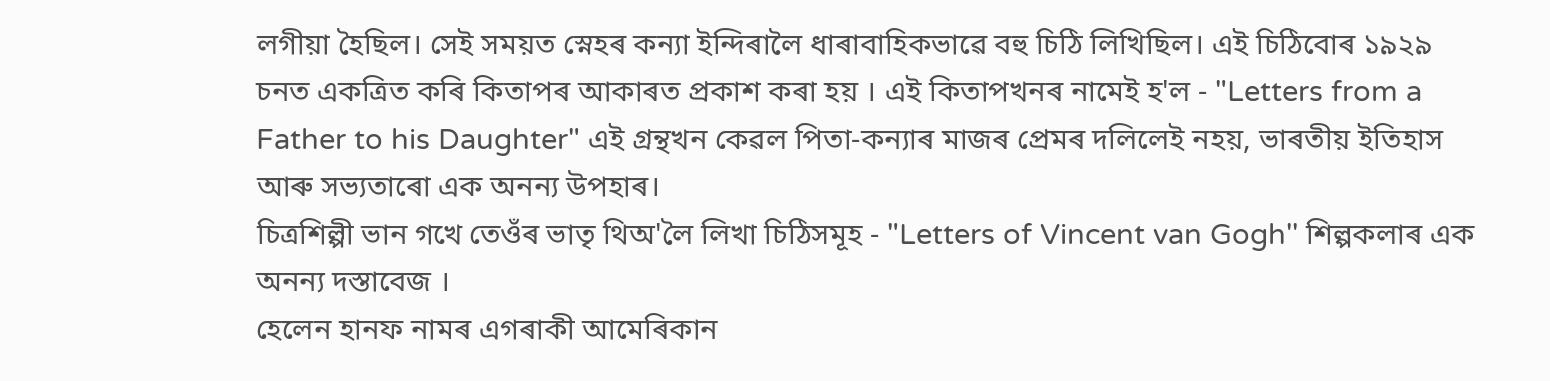লগীয়া হৈছিল। সেই সময়ত স্নেহৰ কন্যা ইন্দিৰালৈ ধাৰাবাহিকভাৱে বহু চিঠি লিখিছিল। এই চিঠিবোৰ ১৯২৯ চনত একত্ৰিত কৰি কিতাপৰ আকাৰত প্ৰকাশ কৰা হয় । এই কিতাপখনৰ নামেই হ'ল - "Letters from a Father to his Daughter" এই গ্ৰন্থখন কেৱল পিতা-কন্যাৰ মাজৰ প্ৰেমৰ দলিলেই নহয়, ভাৰতীয় ইতিহাস আৰু সভ্যতাৰো এক অনন্য উপহাৰ।
চিত্ৰশিল্পী ভান গখে তেওঁৰ ভাতৃ থিঅ'লৈ লিখা চিঠিসমূহ - "Letters of Vincent van Gogh'' শিল্পকলাৰ এক অনন্য দস্তাবেজ ।
হেলেন হানফ নামৰ এগৰাকী আমেৰিকান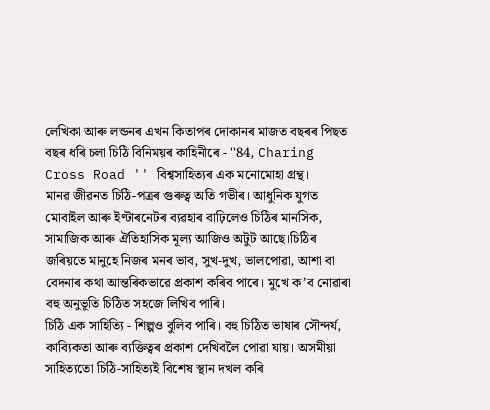লেখিকা আৰু লন্ডনৰ এখন কিতাপৰ দোকানৰ মাজত বছৰৰ পিছত বছৰ ধৰি চলা চিঠি বিনিময়ৰ কাহিনীৰে - ''84, Charing Cross Road '' বিশ্বসাহিত্যৰ এক মনোমোহা গ্ৰন্থ।
মানৱ জীৱনত চিঠি-পত্ৰৰ গুৰুত্ব অতি গভীৰ। আধুনিক যুগত মোবাইল আৰু ইণ্টাৰনেটৰ ব্যৱহাৰ বাঢ়িলেও চিঠিৰ মানসিক, সামাজিক আৰু ঐতিহাসিক মূল্য আজিও অটুট আছে।চিঠিৰ জৰিয়তে মানুহে নিজৰ মনৰ ভাব, সুখ-দুখ, ভালপোৱা, আশা বা বেদনাৰ কথা আন্তৰিকভাৱে প্ৰকাশ কৰিব পাৰে। মুখে ক’ব নোৱাৰা বহু অনুভূতি চিঠিত সহজে লিখিব পাৰি।
চিঠি এক সাহিত্যি - শিল্পও বুলিব পাৰি। বহু চিঠিত ভাষাৰ সৌন্দৰ্য, কাব্যিকতা আৰু ব্যক্তিত্বৰ প্ৰকাশ দেখিবলৈ পোৱা যায়। অসমীয়া সাহিত্যতো চিঠি-সাহিত্যই বিশেষ স্থান দখল কৰি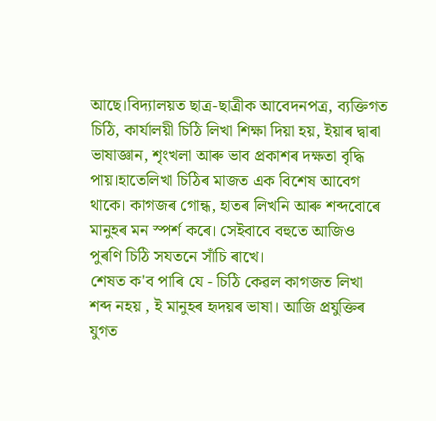আছে।বিদ্যালয়ত ছাত্ৰ-ছাত্ৰীক আবেদনপত্ৰ, ব্যক্তিগত চিঠি, কাৰ্যালয়ী চিঠি লিখা শিক্ষা দিয়া হয়, ইয়াৰ দ্বাৰা ভাষাজ্ঞান, শৃংখলা আৰু ভাব প্ৰকাশৰ দক্ষতা বৃদ্ধি পায়।হাতেলিখা চিঠিৰ মাজত এক বিশেষ আবেগ থাকে। কাগজৰ গোন্ধ, হাতৰ লিখনি আৰু শব্দবোৰে মানুহৰ মন স্পৰ্শ কৰে। সেইবাবে বহুতে আজিও পুৰণি চিঠি সযতনে সাঁচি ৰাখে।
শেষত ক'ব পাৰি যে - চিঠি কেৱল কাগজত লিখা শব্দ নহয় , ই মানুহৰ হৃদয়ৰ ভাষা। আজি প্রযুক্তিৰ যুগত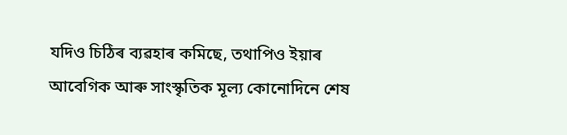যদিও চিঠিৰ ব্যৱহাৰ কমিছে, তথাপিও ইয়াৰ আবেগিক আৰু সাংস্কৃতিক মূল্য কোনোদিনে শেষ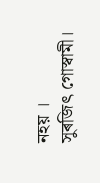নহয় ।
সুৰজিৎ গোস্বামী।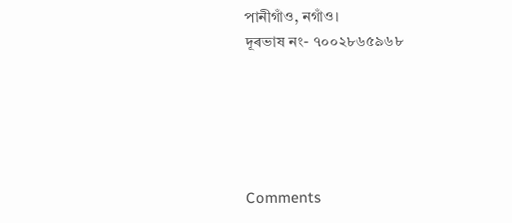পানীগাঁও, নগাঁও।
দূৰভাষ নং- ৭০০২৮৬৫৯৬৮





Comments